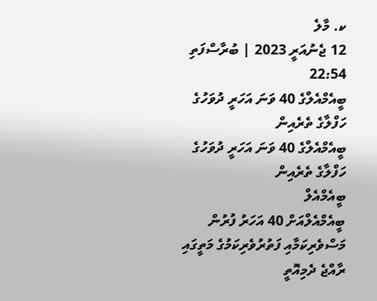ކ. މާލެ
12 ޖެނުއަރީ 2023 | ބުރާސްފަތި 22:54
ބީއެމްއެލްގެ 40 ވަނަ އަހަރީ ދުވަހުގެ ހަފްލާގެ ތެރެއިން
ބީއެމްއެލްގެ 40 ވަނަ އަހަރީ ދުވަހުގެ ހަފްލާގެ ތެރެއިން
ބީއެމްއެލް
ބީއެމްއެލްއަށް 40 އަހަރު ފުރުން
މަސްވެރިކަމާއި ފަތުރުވެރިކަމުގެ މަތީގައި ރާއްޖެ ދެމިއޮތީ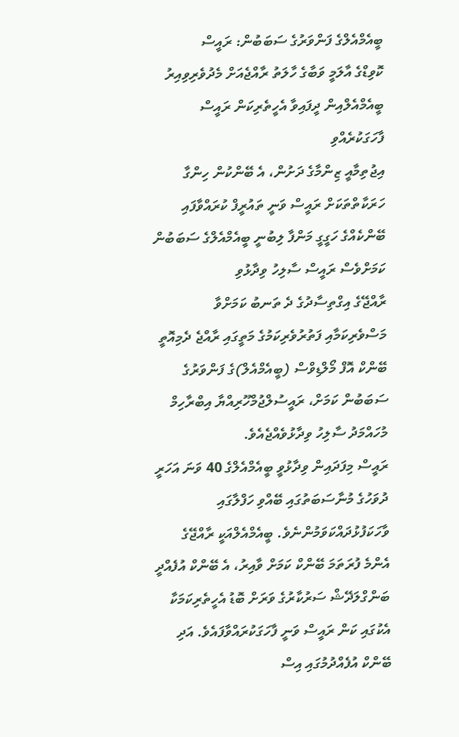ބީއެމްއެލްގެ ފަންވަރުގެ ސަބަބުން: ރައީސް
ކޮވިޑްގެ އާލަމީ ވަބާގެ ހާލަތު ރާއްޖެއަށް މެދުވެރިވިއިރު ބީއެމްއެލްއިން ދީފައިވާ އެހީތެރިކަން ރައީސް ފާހަގަކުރެއްވި
އިޖުތިމާއީ ޒިންމާގެ ދަށުން، އެ ބޭންކުން ހިންގާ ހަރަކާތްތަކަށް ރައީސް ވަނީ ތައުރީފް ކުރައްވާފައި
ބޭންކެއްގެ ހަގީގީ މަންފާ ލިބުނީ ބީއެމްއެލްގެ ސަބަބުން ކަމަށްވެސް ރައީސް ސާލިހު ވިދާޅުވި
ރާއްޖޭގެ އިގްތިސާދުގެ ދެ ތަނބު ކަމަށްވާ މަސްވެރިކަމާއި ފަތުރުވެރިކަމުގެ މަތީގައި ރާއްޖެ ދެމިއޮތީ ބޭންކް އޮފް މޯލްޑިވްސް (ބީއެމްއެލް)ގެ ފަންވަރުގެ ސަބަބުން ކަމަށް، ރައީސުލްޖުމްހޫރިއްޔާ އިބްރާހިމް މުހައްމަދު ސާލިހު ވިދާޅުވެއްޖެއެވެ.
ރައީސް މިފަދައިން ވިދާޅުވީ ބީއެމްއެލްގެ 40 ވަނަ އަހަރީ ދުވަހުގެ މުނާސަބަތުގައި ބޭއްވި ހަފްލާގައި ވާހަކަފުޅުދައްކަވަމުންނެވެ. ބީއެމްއެލްއަކީ ރާއްޖޭގެ އެންމެ ފުރަތަމަ ބޭންކް ކަމަށް ވާއިރު، އެ ބޭންކް އުފެއްދީ ބަންގްލަދޭޝް ސަރުކާރުގެ ވަރަށް ބޮޑު އެހީތެރިކަމަކާ އެކުގައި ކަން ރައީސް ވަނީ ފާހަގަކުރައްވާފައެވެ. އަދި ބޭންކް އުފެއްދުމުގައި އިސް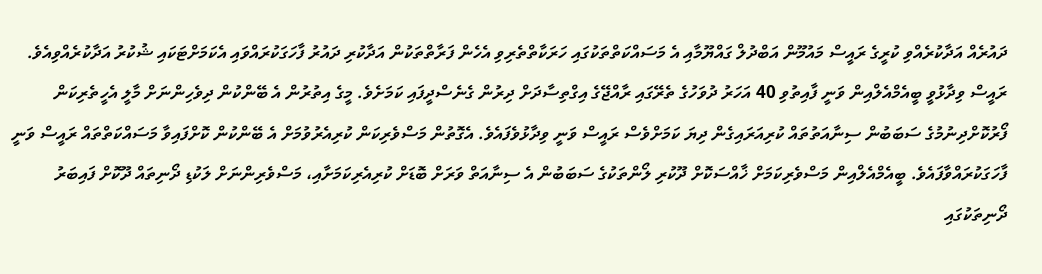ދައުރެއް އަދާކުރެއްވި ކުރީގެ ރައީސް މައުމޫން އަބްދުލް ގައްޔޫމާއި އެ މަސައްކަތްތަކުގައި ހަރަކާތްތެރިވި އެހެން ފަރާތްތަކުން އަދާކުރި ދައުރު ފާހަގަކުރައްވައި އެކަމަށްޓަކައި ޝުކުރު އަދާކުރެއްވިއެވެ.
ރައީސް ވިދާޅުވީ ބީއެމްއެލްއިން ވަނީ ފާއިތުވި 40 އަހަރު ދުވަހުގެ ތެރޭގައި ރާއްޖޭގެ އިގްތިސާދަށް ދިރުން ގެނެސްދީފައި ކަމަށެވެ. މީގެ އިތުރުން އެ ބޭންކުން ދިވެހިންނަށް މާލީ އެހީތެރިކަން ފޯރުކޮށްދިނުމުގެ ސަބަބުން ސިނާއަތުތައް ކުރިއަރައިގެން ދިޔަ ކަމަށްވެސް ރައީސް ވަނީ ވިދާޅުވެފައެވެ. އެގޮތުން މަސްވެރިކަން ކުރިއެރުވުމަށް އެ ބޭންކުން ކޮށްފައިވާ މަސައްކަތްތައް ރައީސް ވަނީ ފާހަގަކުރައްވާފައެވެ. ބީއެމްއެލްއިން މަސްވެރިކަމަށް ޚާއްސަކޮށް ދޫކުރި ލޯންތަކުގެ ސަބަބުން އެ ސިނާއަތް ވަރަށް ބޮޑަށް ކުރިއެރިކަމަށާއި، މަސްވެރިންނަށް ލަކުޑި ދޯނިތައް ދޫކޮށް ފައިބަރު ދޯނިތަކުގައި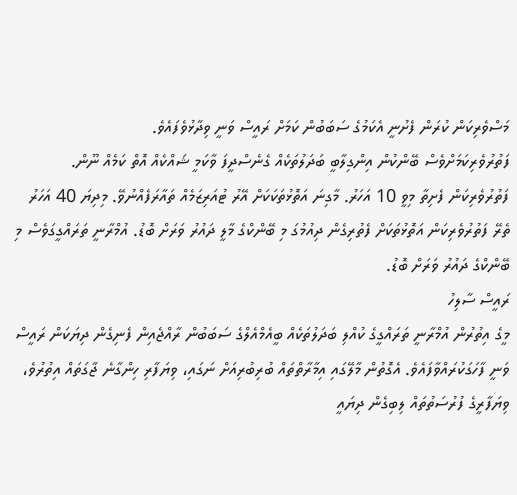މަސްވެރިކަން ކުރަން ފެށުނީ އެކަމުގެ ސަބަބުން ކަމަށް ރައީސް ވަނީ ވިދާޅުވެފައެވެ.
ފަތުރުވެރިކަމަށްވެސް ބޭންކުން އިންގިލާބީ ބަދަލުތަކެއް ގެނެސްދީފަ ވާކަމީ ޝައްކެއް އޮތް ކަމެއް ނޫން. ފަތުރުވެރިކަން ފެށިތާ މިވީ 10 އަހަރު. މާގިނަ އަތޮޅުތަކަކަށް އޭރު ޓުއަރިޒަމެއް ތައާރަފެއްނުވޭ. މިދިޔަ 40 އަހަރު ތެރޭ ފަތުރުވެރިކަން އަތޮޅުތަކަށް ފެތުރިގެން ދިއުމުގަ މި ބޭންކްގެ މާލީ ދައުރު ވަރަށް ބޮޑު. އުމްރާނީ ތަރައްގީގަވެސް މި ބޭންކްގެ ދައުރު ވަރަށް ބޮޑު.
ރައީސް ސާލިހު
މީގެ އިތުރުން އުމްރާނީ ތަރައްގީގެ ކުއްލި ބަދަލުތަކެއް ބީއެމްއެލްގެ ސަބަބުން ރާއްޖެއިން ފެނިގެން ދިޔަކަން ރައީސް ވަނީ ފާހަގަކުރައްވާފައެވެ. އެގޮތުން މާލޭގައި އިމާރާތްތައް ބުރިބުރިއަށް ނަގައި، ވިޔަފާރި ހިންގާނެ ޖާގަތައް އިތުރުވެ، ވިޔަފާރީގެ ފުރުސަތުތައް ލިބިގެން ދިޔައީ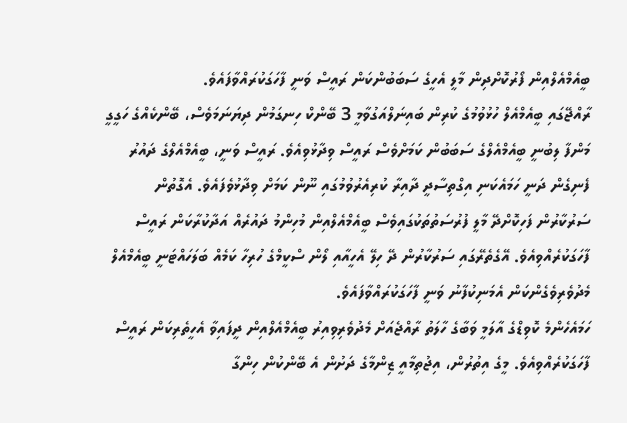ބީއެމްއެލްއިން ފޯރުކޮށްދިން މާލީ އެހީގެ ސަބަބުންކަން ރައީސް ވަނީ ފާހަގަކުރައްވާފައެވެ.
ރާއްޖޭގައި ބީއެމްއެލް ހުޅުވުމުގެ ކުރިން ބައިނަލްއަގުވާމީ 3 ބޭންކް ހިނގަމުން ދިޔަނަމަވެސް، ބޭންކެއްގެ ހަގީގީ މަންފާ ލިބުނީ ބީއެމްއެލްގެ ސަބަބުން ކަމަށްވެސް ރައީސް ވިދާޅުވިއެވެ. ރައީސް ވަނީ، ބީއެމްއެލްގެ ދައުރު ފެނިގެން ދަނީ ހަމައެކަނި އިގްތިސާދީ ދާއިރާ ކުރިއެރުވުމުގައި ނޫން ކަމަށް ވިދާޅުވެފައެވެ. އެގޮތުން ސަރުކާރުން ފަހިކޮށްދޭ މާލީ ފުރުސަތުތަކުގައިވެސް ބީއެމްއެލްއިން މުހިންމު ދައުރެއް އަދާކުރާކަން ރައީސް ފާހަގަކުރެއްވިއެވެ. އޭގެތެރޭގައި ސަރުކާރުން ދޭ ހިލޭ އެހީއާއި ލޯން ސްކީމްގެ ހުރިހާ ކަމެއް ބަލަހައްޓަނީ ބީއެމްއެލް މެދުވެރިވެގެންކަން އެމަނިކުފާނު ވަނީ ފާހަގަކުރައްވާފައެވެ.
ހަމައެހެންމެ ކޮވިޑްގެ އާލަމީ ވަބާގެ ހާލަތު ރާއްޖެއަށް މެދުވެރިވިއިރު ބީއެމްއެލްއިން ދީފައިވާ އެހީތެރިކަން ރައީސް ފާހަގަކުރެއްވިއެވެ. މީގެ އިތުރުން، އިޖުތިމާއީ ޒިންމާގެ ދަށުން އެ ބޭންކުން ހިންގާ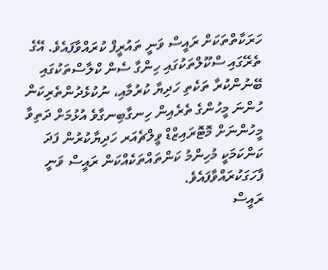ހަރަކާތްތަކަށް ރައީސް ވަނީ ތައުރީފް ކުރައްވާފައެވެ. އޭގެ ތެރޭގައި ސްކޫލްތަކުގައި ހިންގާ ސެން ކްލާސްތަކުގައި ބޭނުންކުރާ ތަކެތި ހަދިޔާ ކުރުމާއި، ނުކުޅެދުންތެރިކަން ހުންނަ މީހުންގެ ތެރެއިން ހިނގާބިނގާވެ އުޅުމަށް ދަތިވާ މީހުންނަށް މޮޓޮރައިޒްޑް ވީލްޗެއަރ ހަދިޔާކުރުން ފަދަ ކަންކަމަކީ މުހިންމު ކަންތައްތަކެއްކަން ރައީސް ވަނީ ފާހަގަކުރައްވާފައެވެ.
ރައީސް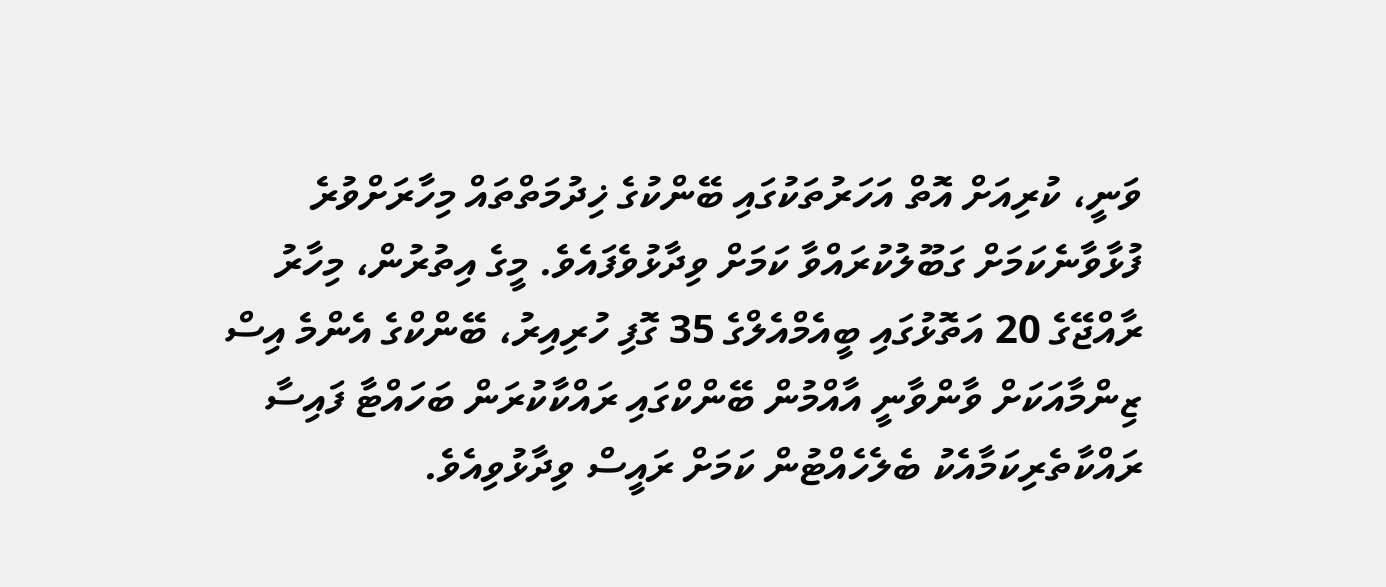ވަނީ، ކުރިއަށް އޮތް އަހަރުތަކުގައި ބޭންކުގެ ޚިދުމަތްތައް މިހާރަށްވުރެ ފުޅާވާނެކަމަށް ގަބޫލުކުރައްވާ ކަމަށް ވިދާޅުވެފައެވެ. މީގެ އިތުރުން، މިހާރު ރާއްޖޭގެ 20 އަތޮޅުގައި ބީއެމްއެލްގެ 35 ގޮފި ހުރިއިރު، ބޭންކްގެ އެންމެ އިސް ޒިންމާއަކަށް ވާންވާނީ އާއްމުން ބޭންކްގައި ރައްކާކުރަން ބަހައްޓާ ފައިސާ ރައްކާތެރިކަމާއެކު ބެލެހެއްޓުން ކަމަށް ރައީސް ވިދާޅުވިއެވެ.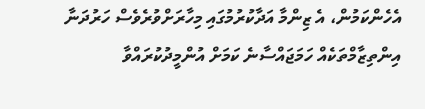އެހެންކަމުން، އެ ޒިންމާ އަދާކުރުމުގައި މިހާރަށްވުރެވެސް ހަރުދަނާ އިންތިޒާމްތަކެއް ހަމަޖައްސާނެ ކަމަށް އުންމީދުކުރައްވާ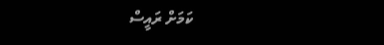ކަމަށް ރައީސް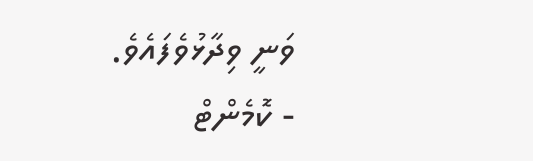ވަނީ ވިދާޅުވެފައެވެ.
- ކޮމެންޓް